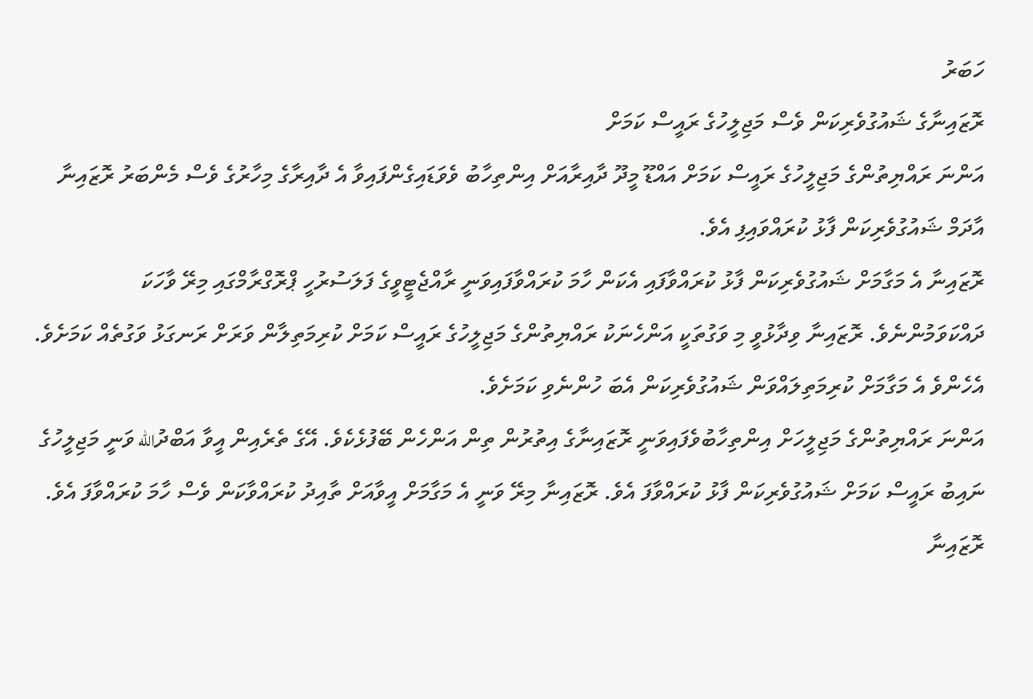ހަބަރު
ރޮޒައިނާގެ ޝައުގުވެރިކަން ވެސް މަޖިލީހުގެ ރައީސް ކަމަށް
އަންނަ ރައްޔިތުންގެ މަޖިލީހުގެ ރައީސް ކަމަށް އައްޑޫ މީދޫ ދާއިރާއަށް އިންތިހާބު ވެވަޑައިގެންފައިވާ އެ ދާއިރާގެ މިހާރުގެ ވެސް މެންބަރު ރޮޒައިނާ އާދަމް ޝައުގުވެރިކަން ފާޅު ކުރައްވައިފި އެވެ.
ރޮޒައިނާ އެ މަގާމަށް ޝައުގުވެރިކަން ފާޅު ކުރައްވާފައި އެކަން ހާމަ ކުރައްވާފައިވަނީ ރާއްޖެޓީވީގެ ފަލަސުރުހީ ޕްރޮގްރާމްގައި މިރޭ ވާހަކަ ދައްކަވަމުންނެވެ. ރޮޒައިނާ ވިދާޅުވީ މި ވަގުތަކީ އަންހެނަކު ރައްޔިތުންގެ މަޖިލީހުގެ ރައީސް ކަމަށް ކުރިމަތިލާން ވަރަށް ރަނގަޅު ވަގުތެއް ކަމަށެވެ. އެހެންވެ އެ މަގާމަށް ކުރިމަތިލައްވަން ޝައުގުވެރިކަން އެބަ ހުންނެވި ކަމަށެވެ.
އަންނަ ރައްޔިތުންގެ މަޖިލީހަށް އިންތިހާބުވެފައިވަނީ ރޮޒައިނާގެ އިތުރުން ތިން އަންހެން ބޭފުޅެކެވެ. އޭގެ ތެރެއިން އީވާ އަބްދުالله ވަނީ މަޖިލީހުގެ ނައިބު ރައީސް ކަމަށް ޝައުގުވެރިކަން ފާޅު ކުރައްވާފަ އެވެ. ރޮޒައިނާ މިރޭ ވަނީ އެ މަގާމަށް އީވާއަށް ތާއިދު ކުރައްވާކަން ވެސް ހާމަ ކުރައްވާފަ އެވެ.
ރޮޒައިނާ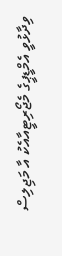ވިދާޅުވީ އެމްޑީޕީގެ މެޖޯރިޓީއާއެކު އާ މަޖިލިސް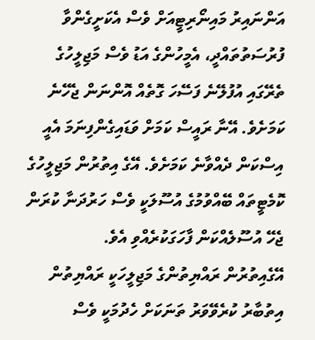އަންނައިރު މައިނޯރިޓީއަށް ވެސް އެކަށީގެންވާ ފުރުސަތުތައްދީ، އެމީހުންގެ އަޑު ވެސް މަޖިލީހުގެ ތެރޭގައި އުފުލޭނެ ފަސޭހަ ގޮތެއް އޮންނަން ޖެހޭނެ ކަމަށެވެ. އޭނާ ރައީސް ކަމަށް ވަޑައިގެންފިނަމަ އެއީ އިސްކަން ދެއްވާނެ ކަމަށެވެ. އޭގެ އިތުރުން މަޖިލީހުގެ ކޮމެޓީތައް ބޭއްވުމުގެ އުސޫލަކީ ވެސް ހަރުދަނާ ކުރަން ޖެހޭ އުސޫލެއްކަން ފާހަގަކުރެއްވި އެވެ.
އޭގެއިތުރުން ރައްޔިތުންގެ މަޖިލީހަކީ ރައްޔިތުން އިތުބާރު ކުރެވޭވަރު ތަނަކަށް ހެދުމަކީ ވެސް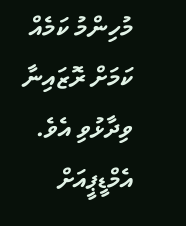މުހިންމު ކަމެއް ކަމަށް ރޮޒައިނާ ވިދާޅުވި އެވެ. އެމްޑީޕީއަށް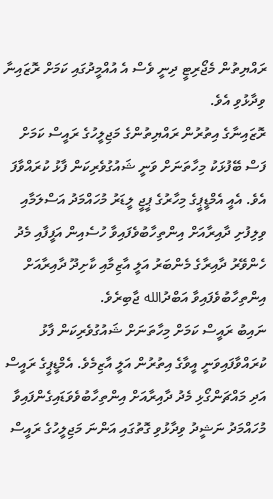ރައްޔިތުން މެޖޯރިޓީ ދިނީ ވެސް އެ އުއްމީދުގައި ކަމަށް ރޮޒައިނާ ވިދާޅުވި އެވެ.
ރޮޒައިނާގެ އިތުރުން ރައްޔިތުންގެ މަޖިލީހުގެ ރައީސް ކަމަށް ފަސް ބޭފުޅަކު މިހާތަނަށް ވަނީ ޝައުގުވެރިކަން ފާޅު ކުރައްވާފަ އެވެ. އެއީ އެމްޑީޕީގެ މިހާރުގެ ޕީޖީ ލީޑަރު މުހައްމަދު އަސްލަމާއި ވިލިފުށި ދާއިރާއަށް އިންތިހާބުވެފައިވާ ހުސެއިން އަފީފާއި މެދު ހެންވޭރު ދާއިރާގެ މެންބަރު އަލީ އާޒިމާއި ކާށިދޫ ދާއިރާއަށް އިންތިހާބުވެފައިވާ އަބްދުالله ޖާބިރެވެ.
ނައިބު ރައީސް ކަމަށް މިހާތަނަށް ޝައުގުވެރިކަން ފާޅު ކުރައްވާފައިވަނީ އީވާގެ އިތުރުން އަލީ އާޒިމެވެ. އެމްޑީޕީގެ ރައީސް އަދި މައްޗަންގޯޅި މެދު ދާއިރާއަށް އިންތިހާބުވެވަޑައިގެންފައިވާ މުހައްމަދު ނަޝީދު ވިދާޅުވި ގޮތުގައި އަންނަ މަޖިލީހުގެ ރައީސް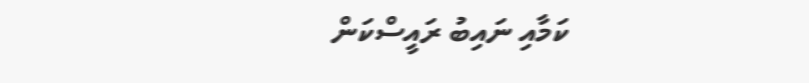ކަމާއި ނައިބު ރައީސްކަން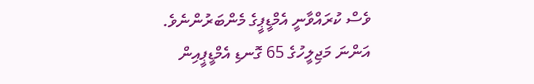ވެސް ކުރައްވާނީ އެމްޑީޕީގެ މެންބަރުންނެވެ. އަންނަ މަޖިލީހުގެ 65 ގޮނޑި އެމްޑީޕީއިން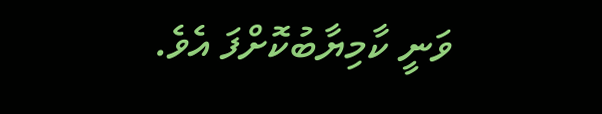ވަނީ ކާމިޔާބުކޮށްފަ އެވެ.